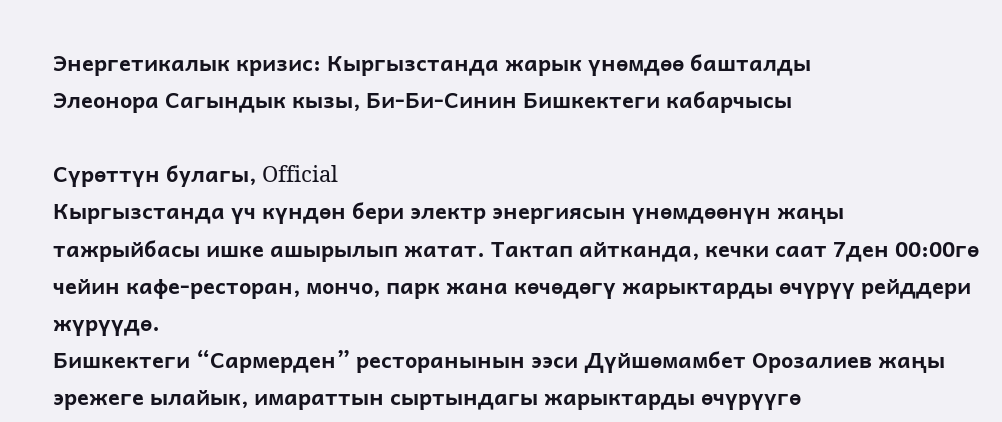Энергетикалык кризис: Кыргызстанда жарык үнөмдөө башталды
Элеонора Сагындык кызы, Би-Би-Синин Бишкектеги кабарчысы

Сүрөттүн булагы, Official
Кыргызстанда үч күндөн бери электр энергиясын үнөмдөөнүн жаңы тажрыйбасы ишке ашырылып жатат. Тактап айтканда, кечки саат 7ден 00:00гө чейин кафе-ресторан, мончо, парк жана көчөдөгү жарыктарды өчүрүү рейддери жүрүүдө.
Бишкектеги “Сармерден” ресторанынын ээси Дүйшөмамбет Орозалиев жаңы эрежеге ылайык, имараттын сыртындагы жарыктарды өчүрүүгө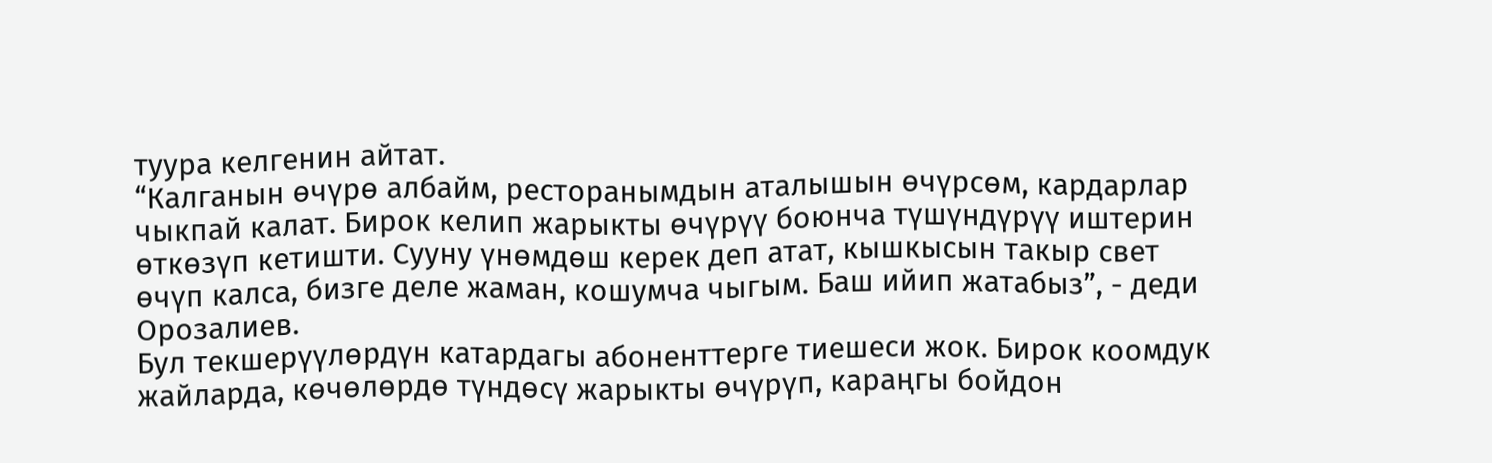туура келгенин айтат.
“Калганын өчүрө албайм, ресторанымдын аталышын өчүрсөм, кардарлар чыкпай калат. Бирок келип жарыкты өчүрүү боюнча түшүндүрүү иштерин өткөзүп кетишти. Сууну үнөмдөш керек деп атат, кышкысын такыр свет өчүп калса, бизге деле жаман, кошумча чыгым. Баш ийип жатабыз”, - деди Орозалиев.
Бул текшерүүлөрдүн катардагы абоненттерге тиешеси жок. Бирок коомдук жайларда, көчөлөрдө түндөсү жарыкты өчүрүп, караңгы бойдон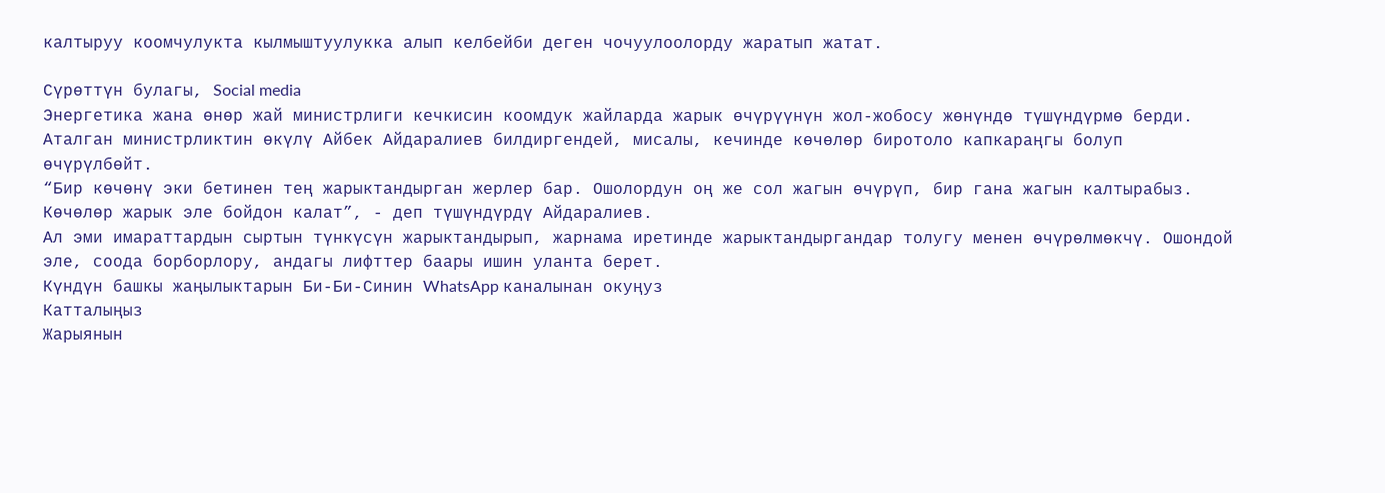калтыруу коомчулукта кылмыштуулукка алып келбейби деген чочуулоолорду жаратып жатат.

Сүрөттүн булагы, Social media
Энергетика жана өнөр жай министрлиги кечкисин коомдук жайларда жарык өчүрүүнүн жол-жобосу жөнүндө түшүндүрмө берди. Аталган министрликтин өкүлү Айбек Айдаралиев билдиргендей, мисалы, кечинде көчөлөр биротоло капкараңгы болуп өчүрүлбөйт.
“Бир көчөнү эки бетинен тең жарыктандырган жерлер бар. Ошолордун оң же сол жагын өчүрүп, бир гана жагын калтырабыз. Көчөлөр жарык эле бойдон калат”, - деп түшүндүрдү Айдаралиев.
Ал эми имараттардын сыртын түнкүсүн жарыктандырып, жарнама иретинде жарыктандыргандар толугу менен өчүрөлмөкчү. Ошондой эле, соода борборлору, андагы лифттер баары ишин уланта берет.
Күндүн башкы жаңылыктарын Би-Би-Синин WhatsApp каналынан окуңуз
Катталыңыз
Жарыянын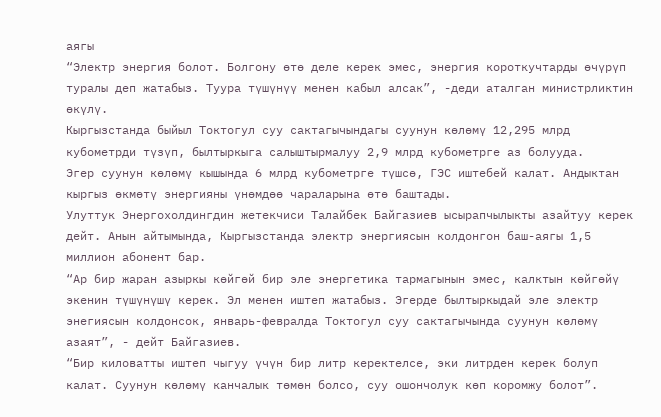аягы
“Электр энергия болот. Болгону өтө деле керек эмес, энергия короткучтарды өчүрүп туралы деп жатабыз. Туура түшүнүү менен кабыл алсак”, -деди аталган министрликтин өкүлү.
Кыргызстанда быйыл Токтогул суу сактагычындагы суунун көлөмү 12,295 млрд кубометрди түзүп, былтыркыга салыштырмалуу 2,9 млрд кубометрге аз болууда.
Эгер суунун көлөмү кышында 6 млрд кубометрге түшсө, ГЭС иштебей калат. Андыктан кыргыз өкмөтү энергияны үнөмдөө чараларына өтө баштады.
Улуттук Энергохолдингдин жетекчиси Талайбек Байгазиев ысырапчылыкты азайтуу керек дейт. Анын айтымында, Кыргызстанда электр энергиясын колдонгон баш-аягы 1,5 миллион абонент бар.
“Ар бир жаран азыркы көйгөй бир эле энергетика тармагынын эмес, калктын көйгөйү экенин түшүнүшү керек. Эл менен иштеп жатабыз. Эгерде былтыркыдай эле электр энегиясын колдонсок, январь-февралда Токтогул суу сактагычында суунун көлөмү азаят”, - дейт Байгазиев.
“Бир киловатты иштеп чыгуу үчүн бир литр керектелсе, эки литрден керек болуп калат. Суунун көлөмү канчалык төмөн болсо, суу ошончолук көп коромжу болот”.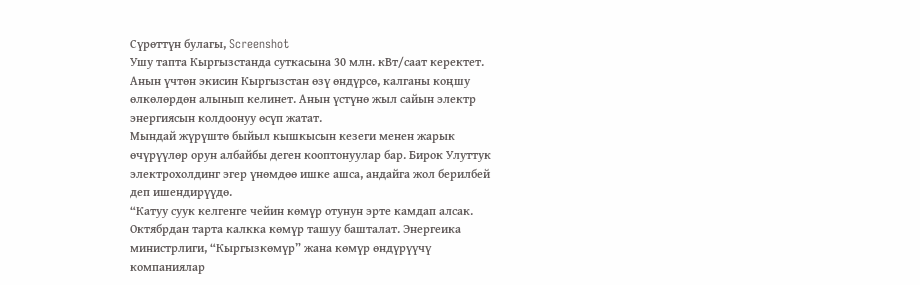Сүрөттүн булагы, Screenshot
Ушу тапта Кыргызстанда суткасына 30 млн. кВт/саат керектет. Анын үчтөн экисин Кыргызстан өзү өндүрсө, калганы коңшу өлкөлөрдөн алынып келинет. Анын үстүнө жыл сайын электр энергиясын колдоонуу өсүп жатат.
Мындай жүрүштө быйыл кышкысын кезеги менен жарык өчүрүүлөр орун албайбы деген кооптонуулар бар. Бирок Улуттук электрохолдинг эгер үнөмдөө ишке ашса, андайга жол берилбей деп ишендирүүдө.
“Катуу суук келгенге чейин көмүр отунун эрте камдап алсак. Октябрдан тарта калкка көмүр ташуу башталат. Энергеика министрлиги, “Кыргызкөмүр” жана көмүр өндүрүүчү компаниялар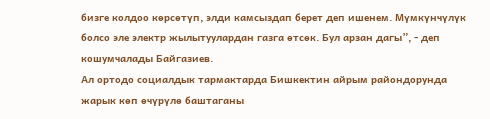бизге колдоо көрсөтүп, элди камсыздап берет деп ишенем. Мүмкүнчүлүк болсо эле электр жылытуулардан газга өтсөк. Бул арзан дагы”, - деп кошумчалады Байгазиев.
Ал ортодо социалдык тармактарда Бишкектин айрым райондорунда жарык көп өчүрүлө баштаганы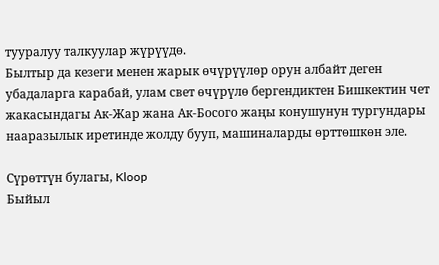тууралуу талкуулар жүрүүдө.
Былтыр да кезеги менен жарык өчүрүүлөр орун албайт деген убадаларга карабай, улам свет өчүрүлө бергендиктен Бишкектин чет жакасындагы Ак-Жар жана Ак-Босого жаңы конушунун тургундары нааразылык иретинде жолду бууп, машиналарды өрттөшкөн эле.

Сүрөттүн булагы, Kloop
Быйыл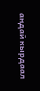андай кырдаал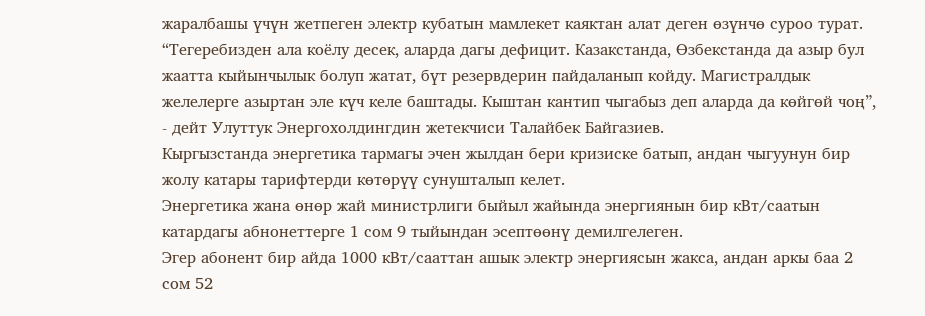жаралбашы үчүн жетпеген электр кубатын мамлекет каяктан алат деген өзүнчө суроо турат.
“Тегеребизден ала коёлу десек, аларда дагы дефицит. Казакстанда, Өзбекстанда да азыр бул жаатта кыйынчылык болуп жатат, бүт резервдерин пайдаланып койду. Магистралдык желелерге азыртан эле күч келе баштады. Кыштан кантип чыгабыз деп аларда да көйгөй чоң”, - дейт Улуттук Энергохолдингдин жетекчиси Талайбек Байгазиев.
Кыргызстанда энергетика тармагы эчен жылдан бери кризиске батып, андан чыгуунун бир жолу катары тарифтерди көтөрүү сунушталып келет.
Энергетика жана өнөр жай министрлиги быйыл жайында энергиянын бир кВт/саатын катардагы абнонеттерге 1 сом 9 тыйындан эсептөөнү демилгелеген.
Эгер абонент бир айда 1000 кВт/сааттан ашык электр энергиясын жакса, андан аркы баа 2 сом 52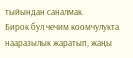тыйындан саналмак.
Бирок бул чечим коомчулукта нааразылык жаратып, жаңы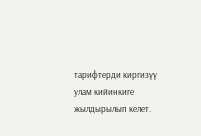тарифтерди киргизүү улам кийинкиге жылдырылып келет.